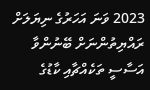2023 ވަނަ އަހަރުގެ ނިޔަލަށް ރައްޔިތުންނަށް ބޭނުންވާ އަސާސީ ތަކެއްޗާއި ކާޑުގެ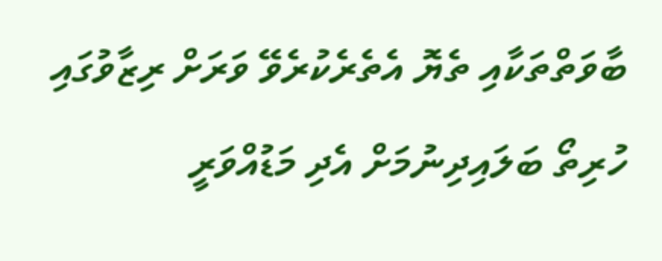ބާވަތްތަކާއި ތެޔޮ އެތެރެކުރެވޭ ވަރަށް ރިޒާވުގައި ހުރިތޯ ބަލައިދިނުމަށް އެދި މަޑުއްވަރީ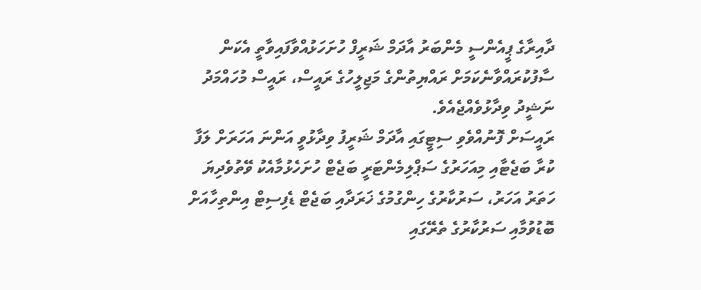ދާއިރާގެ ޕީއެންސީ މެންބަރު އާދަމް ޝަރީފް ހުށަހަޅުއްވާފައިވާތީ އެކަން ސާފުކުރައްވާނެކަމަށް ރައްޔިތުންގެ މަޖިލީހުގެ ރައީސް، ރައީސް މުހައްމަދު ނަޝީދު ވިދާޅުވެއްޖެއެވެ.
ރައީސަށް ފޮނުއްވެވި ސިޓީގައި އާދަމް ޝަރީފު ވިދާޅުވީ އަންނަ އަހަރަށް ލަފާ ކުރާ ބަޖެޓާއި މިއަހަރުގެ ސަޕްލިމެންޓަރީ ބަޖެޓް ހުށަހެޅުމާއެކު ވޭތުވެދިޔަ ހަތަރު އަހަރު، ސަރުކާރުގެ ހިންގުމުގެ ޚަރަދާއި ބަޖެޓް ޑެފިސިޓް އިންތިހާއަށް ބޮޑުވުމާއި ސަރުކާރުގެ ތެރޭގައި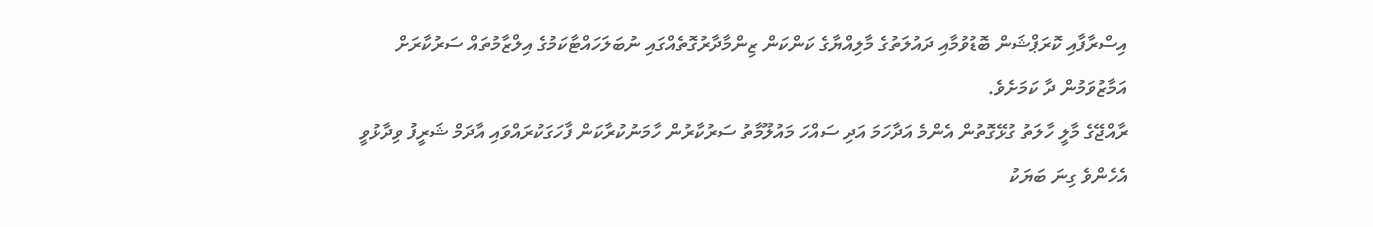އިސްރާފާއި ކޮރަޕްޝަން ބޮޑުވުމާއި ދައުލަތުގެ މާލިއްޔާގެ ކަންކަން ޒިންމާދާރުގޮތެއްގައި ނުބަލަހައްޓާކަމުގެ އިލްޒާމުތައް ސަރުކާރަށް އަމާޒުވަމުން ދާ ކަމަށެވެ.
ރާއްޖޭގެ މާލީ ހާލަތު ގުޅޭގޮތުން އެންމެ އަދާހަމަ އަދި ސައްހަ މައުލޫމާތު ސަރުކާރުން ހާމަނުކުރާކަން ފާހަގަކުރައްވައި އާދަމް ޝަރީފު ވިދާޅުވީ އެހެންވެ ގިނަ ބަޔަކު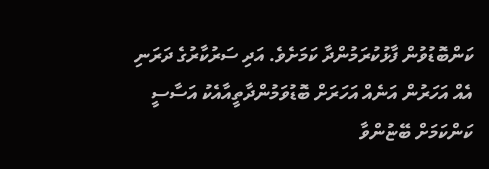ކަންބޮޑުވުން ފާޅުކުރަމުންދާ ކަމަށެވެ. އަދި ސަރުކާރުގެ ދަރަނި އެއް އަހަރުން އަނެއް އަހަރަށް ބޮޑުވަމުންދާތީއާއެކު އަސާސީ ކަންކަމަށް ބޭޏުންވާ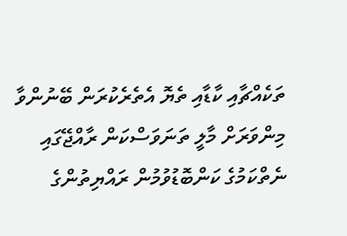ތަކެއްޗާއި ކާޑާއި ތެޔޮ އެތެރެކުރަން ބޭނުންވާ މިންވަރަށް މާލީ ތަނަވަސްކަން ރާއްޖޭގައި ނެތްކަމުގެ ކަންބޮޑުވުމުން ރައްޔިތުންގެ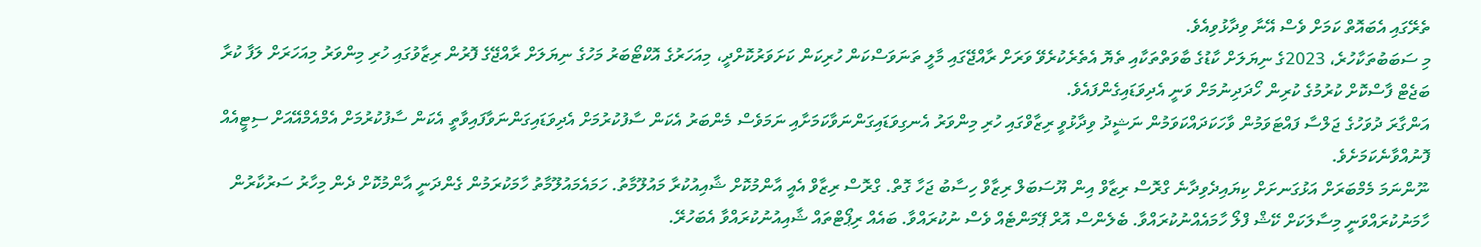ތެރޭގައި އެބައޮތް ކަމަށް ވެސް އޭނާ ވިދާޅުވިއެވެ.
މި ސަބަބުތަކާހުރެ، 2023ގެ ނިޔަލަށް ކާޑުގެ ބާވަތްތަކާއި ތެޔޮ އެތެރެކުރެވޭ ވަރަށް ރާއްޖޭގައި މާލީ ތަނަވަސްކަން ހުރިކަން ކަށަވަރުކޮށްދީ، މިއަހަރުގެ އޮކްޓޯބަރު މަހުގެ ނިޔަލަށް ރާއްޖޭގެ ފޮރުން ރިޒާވުގައި ހުރި މިންވަރު މިއަހަރަށް ލަފާ ކުރާ ބަޖެޓް ފާސްކޮށް ކުރުމުގެ ކުރިން ހޯދަދިނުމަށް ވަނީ އެދިވަޑައިގެންފައެވެ.
އަންގާރަ ދުވަހުގެ ޖަލްސާ ފައްޓަވަމުން ވާހަކަދައްކަވަމުން ނަޝީދު ވިދާޅުވީ ރިޒާވްގައި ހުރި މިންވަރު އެނގިވަޑައިގަންނަވާކަމަށާއި ނަމަވެސް މެންބަރު އެކަން ސާފުކުރުމަށް އެދިވަޑައިގަންނަވާފައިވާތީ އެކަން ސާފުކުރުމަށް އެމްއެމްއޭއަށް ސިޓީއެއް ފޮނުއްވާނެކަމަށެވެ.
ނޫންނަމަ މެމްބަރަށް އަޅުގަނށަށް ކިޔައިދެވިދާނެ ގްރޮސް ރިޒާވް އިން ޔޫސަބަލް ރިޒާވް ހިސާބު ޖަހާ ގޮތް. ގްރޮސް ރިޒާވް އެއީ އާންމުކޮށް ޝާއިއުކުރާ މައުލޫމާތު. ހަމައެމައުލޫމާތު ހާމަކުރަމުން ގެންދަނީ އާންމުކޮށް ދެން މިހާރު ސަރުކާރުން ހާމަނުކުރައްވަނީ މިސާލަކަށް ކޭޝް ފްލޯ ހާމައެއްނުކުރައްވާ. ބެލެންސް އޮރް ޕޭމަންޓެއް ވެސް ނުކުރައްވާ. ބައެއް ރިޕޯޓްތައް ޝާއިއުނުކުރައްވާ އެބަހުރޭ.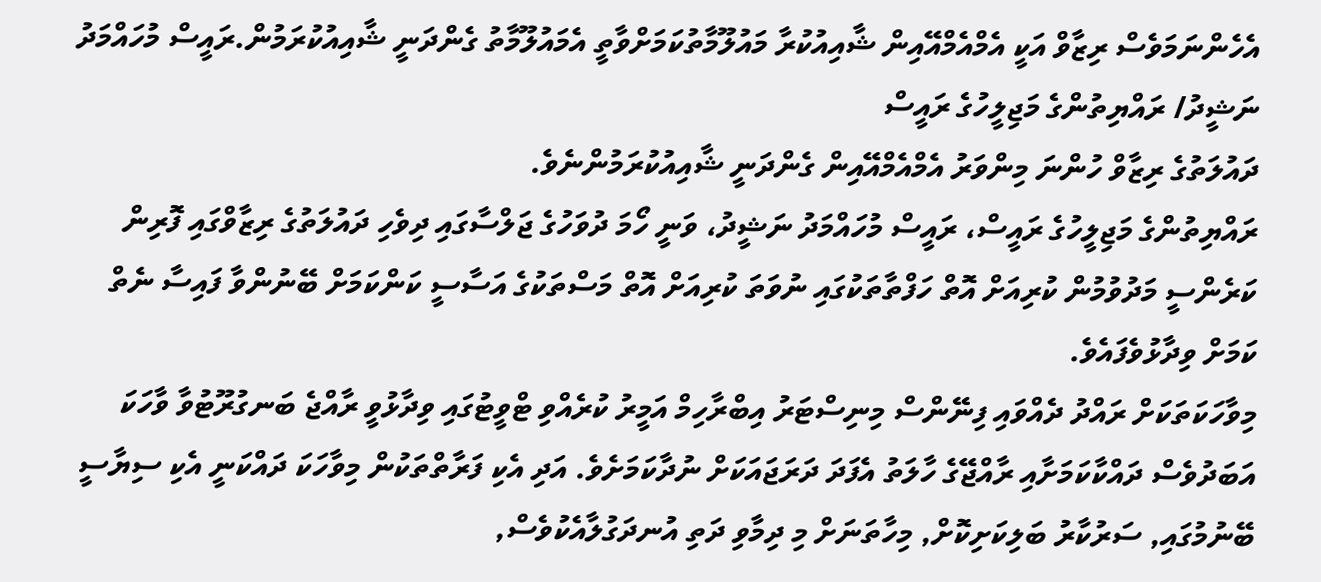އެހެންނަމަވެސް ރިޒާވް އަކީ އެމްއެމްއޭއިން ޝާއިއުކުރާ މައުލޫމާތުކަމަށްވާތީ އެމައުލޫމާތު ގެންދަނީ ޝާއިއުކުރަމުން.ރައީސް މުހައްމަދު ނަޝީދު/ ރައްޔިތުންގެ މަޖިލީހުގެ ރައީސް
ދައުލަތުގެ ރިޒާވް ހުންނަ މިންވަރު އެމްއެމްއޭއިން ގެންދަނީ ޝާއިއުކުރަމުންނެވެ.
ރައްޔިތުންގެ މަޖިލީހުގެ ރައީސް، ރައީސް މުހައްމަދު ނަޝީދު، ވަނީ ހޯމަ ދުވަހުގެ ޖަލްސާގައި ދިވެހި ދައުލަތުގެ ރިޒާވްގައި ފޮރިން ކަރެންސީ މަދުވުމުން ކުރިއަށް އޮތް ހަފްތާތަކުގައި ނުވަތަ ކުރިއަށް އޮތް މަސްތަކުގެ އަސާސީ ކަންކަމަށް ބޭނުންވާ ފައިސާ ނެތް ކަމަށް ވިދާޅުވެފައެވެ.
މިވާހަކަތަކަށް ރައްދު ދެއްވައި ފިނޭންސް މިނިސްޓަރު އިބްރާހިމް އަމީރު ކުރެއްވި ޓްވީޓުގައި ވިދާޅުވީ ރާއްޖެ ބަނގުރޫޓުވާ ވާހަކަ އަބަދުވެސް ދައްކާކަމަށާއި ރާއްޖޭގެ ހާލަތު އެފަދަ ދަރަޖައަކަށް ނުދާކަމަށެވެ. އަދި އެކި ފަރާތްތަކުން މިވާހަކަ ދައްކަނީ އެކި ސިޔާސީ ބޭނުމުގައި, ސަރުކާރު ބަލިކަށިކޮށް, މިހާތަނަށް މި ދިމާވި ދަތި އުނދަގުލާއެކުވެސް,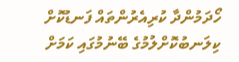ހޯދަމުންދާ ކުރިއެރުންތައް ފަނޑުކޮށް ކިލަނބުކޮށްލުމުގެ ބޭނުމުގައި ކަމަށް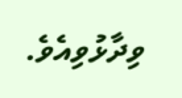ވިދާޅުވިއެވެ.